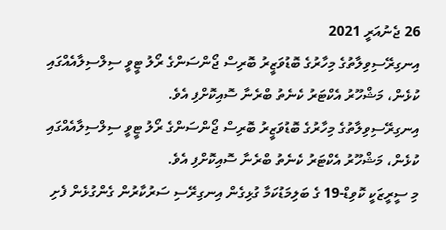26 ޖެނުއަރީ 2021
އިނގިރޭސިވިލާތުގެ މިހާރުގެ ބޮޑުވަޒީރު ބޮރިސް ޖޯންސަންގެ ރޯލު ޓީވީ ސިލްސިލާއެއްގައި ކުޅެން، މަޝްހޫރު އެކްޓަރު ކެނެތު ބްރެނާ ސޮއިކޮށްފި އެވެ.
އިނގިރޭސިވިލާތުގެ މިހާރުގެ ބޮޑުވަޒީރު ބޮރިސް ޖޯންސަންގެ ރޯލު ޓީވީ ސިލްސިލާއެއްގައި ކުޅެން، މަޝްހޫރު އެކްޓަރު ކެނެތު ބްރެނާ ސޮއިކޮށްފި އެވެ.
މި ސީރީޒަކީ ކޮވިޑް-19 ގެ ބަލިމަޑުކަމާ ގުޅިގެން އިނގިރޭސި ސަރުކާރުން ގެންގުޅެން ފެށި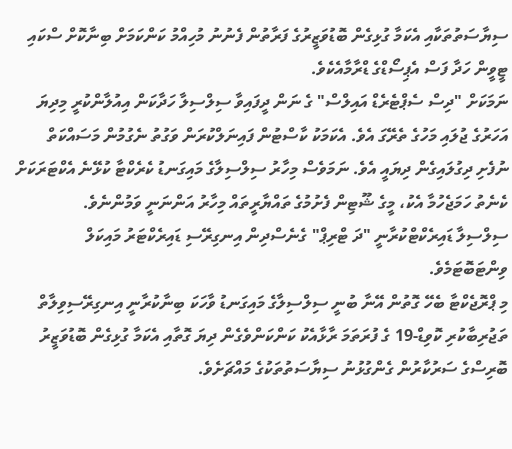ސިޔާސަތުތަކާއި އެކަމާ ގުޅިގެން ބޮޑުވަޒީރުގެ ފަރާތުން ފެނުނު މުހިއްމު ކަންކަމަށް ބިނާކޮށް ސްކައި ޓީވީން ހަދާ ފަސް އެޕިސޯޑްގެ ޑްރާމާއެކެވެ.
ނަމަކަށް "ދިސް ސެޕްޓެރެޑް އައިލްސް" ގެ ނަން ދީފައިވާ ސިލްސިލާ ހަދާކަން އިއުލާންކުރީ މިދިޔަ އަހަރުގެ ޖުލައި މަހުގެ ތެރޭގަ އެވެ. އެކަމަކު ކާސްޓުން ފައިނަލްކުރަން ވަގުތު ނެގުމުން މަސައްކަތް ނުފެށި ދިގުލައިގެން ދިޔައީ އެވެ. ނަމަވެސް މިހާރު ސިލްސިލާގެ މައިގަނޑު ކެރެކްޓާ ކުޅޭނެ އެކްޓަރަކަށް ކެނެތު ހަމަޖެހުމާ އެކު، މީގެ ޝޫޓިން ފެށުމުގެ ތައްޔާރީތައް މިހާރު އަންނަނީ ވަމުންނެވެ.
ސިލްސިލާ ޑައިރެކްޓްކުރާނީ "ދަ ޓްރިޕް" ގެނެސްދިން އިނގިރޭސި ޑައިރެކްޓަރު މައިކަލް ވިންޓަބޮޓަމެވެ.
މި ޕްރޮޖެކްޓާ ބެހޭ ގޮތުން އޭނާ ބުނީ ސިލްސިލާގެ މައިގަނޑު ވާހަކަ ބިނާކުރާނީ އިނގިރޭސިވިލާތް ތަޖުރިބާކުރި ކޮވިޑް-19 ގެ ފުރަތަމަ ރާޅާއެކު ކަންކަންވެގެން ދިޔަ ގޮތާއި އެކަމާ ގުޅިގެން ބޮޑުވަޒީރު ބޮރިސްގެ ސަރުކާރުން ގެންގުޅުނު ސިޔާސަތުތަކުގެ މައްޗަށެވެ.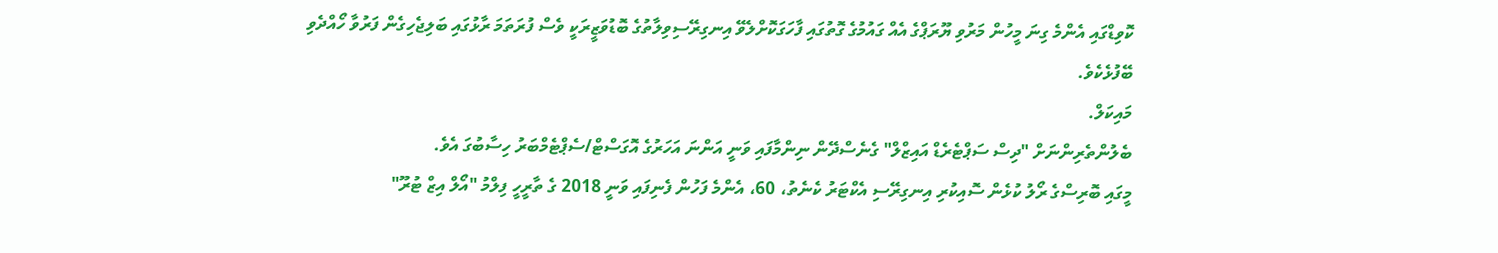ކޮވިޑްގައި އެންމެ ގިނަ މީހުން މަރުވި ޔޫރަޕްގެ އެއް ގައުމުގެ ގޮތުގައި ފާހަގަކޮށްލެވޭ އިނގިރޭސިވިލާތުގެ ބޮޑުވަޒީރަކީ ވެސް ފުރަތަމަ ރާޅުގައި ބަލިޖެހިގެން ފަރުވާ ހޯއްދެވި ބޭފުޅެކެވެ.
މައިކަލް.
ބެލުންތެރިންނަށް "ދިސް ސަޕްޓެރެޑް އައިޒްލް" ގެނެސްދޭން ނިންމާފައި ވަނީ އަންނަ އަހަރުގެ އޮގަސްޓް/ސެޕްޓެމްބަރު ހިސާބުގަ އެވެ.
މީގައި ބޮރިސްގެ ރޯލު ކުޅެން ސޮއިކުރި އިނގިރޭސި އެކްޓަރު ކެނެތު، 60، އެންމެ ފަހުން ފެނިފައި ވަނީ 2018 ގެ ތާރީހީ ފިލްމު "އޯލް އިޒް ޓުރޫ"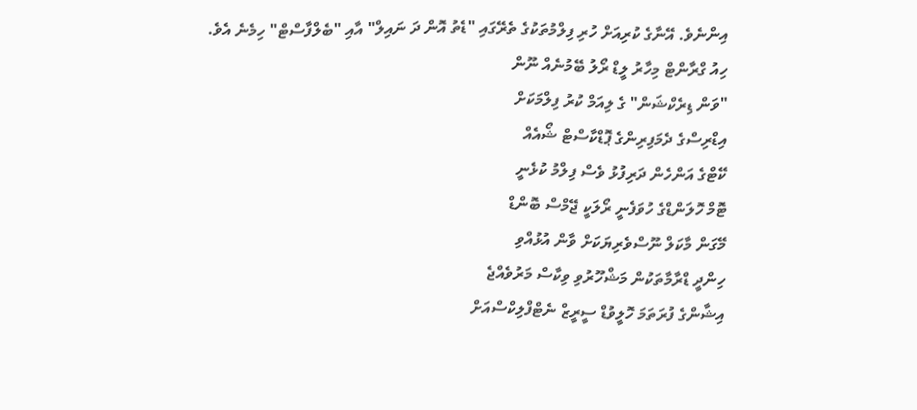އިންނެވެ. އޭނާގެ ކުރިއަށް ހުރި ފިލްމުތަކުގެ ތެރޭގައި "ޑެތު އޮން ދަ ނައިލް" އާއި "ބެލްފާސްޓް" ހިމެނެ އެވެ.
ހިއު ގްރާންޓް މިހާރު ލީޑް ރޯލު ބޭމުނެއް ނޫން
"ވަން ޑިރެކްޝަން" ގެ ލިއަމް ކުރު ފިލްމަކަށް
އިޑްރިސްގެ ދެމަފިރިންގެ ޕޮޑްކާސްޓް ޝޯއެއް
ކޭޓްގެ އަންހެން ދަރިފުޅު ވެސް ފިލްމު ކުޅެނީ
ޓޮމް ހޮލަންޑްގެ ހުވަފެނީ ރޯލަކީ ޖޭމްސް ބޮންޑް
މޭގަން މާކަލް ނޫސްވެރިޔަކަށް ވާން އުޅުއްވި
ހިންދީ ޑްރާމާތަކުން މަޝްހޫރުވި ވިކާސް މަރުވެއްޖެ
އިޝާންގެ ފުރަތަމަ ހޮލީވުޑް ސީރީޒް ނެޓްފްލިކްސްއަށް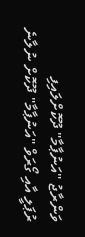ވަންރާޖު "އަނުޕާމާ" ދޫކޮށްލައިފި
ރުޕަލީ އާއި ގޯރަވް "އަނުޕާމާ" ދޫކޮށް ނުލާނެ